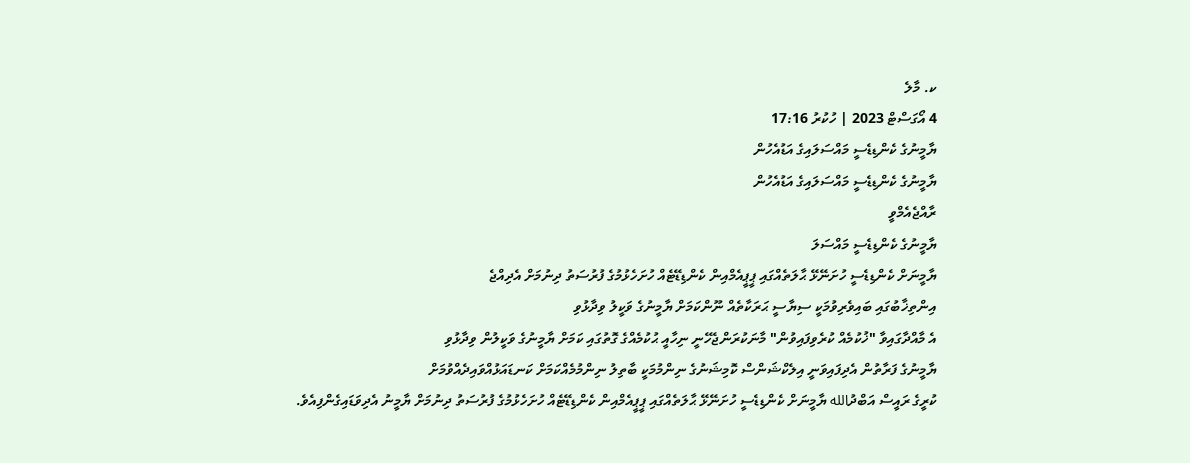ކ. މާލެ
4 އޯގަސްޓް 2023 | ހުކުރު 17:16
ޔާމީނުގެ ކެންޑިޑެސީ މައްސަލައިގެ އަޑުއެހުން
ޔާމީނުގެ ކެންޑިޑެސީ މައްސަލައިގެ އަޑުއެހުން
ރާއްޖެއެމްވީ
ޔާމީނުގެ ކެންޑިޑެސީ މައްސަލަ
ޔާމީނަށް ކެންޑިޑެސީ ހުށަނޭޅޭ ޙާލަތެއްގައި ޕީޕީއެމްއިން ކެންޑިޑޭޓެއް ހުށަހެޅުމުގެ ފުރުސަތު ދިނުމަށް އެދިއްޖެ
އިންތިޚާބުގައި ބައިވެރިވުމަކީ ސިޔާސީ ޙަރަކާތެއް ނޫންކަމަށް ޔާމީނުގެ ވަކީލު ވިދާޅުވި
އެ މާއްދާގައިވާ "ޚުކުމެއް ކުރެވިފައިވުން" މާނަކުރަންޖެހޭނީ ނިހާއީ ޙުކުމެއްގެ ގޮތުގައި ކަމަށް ޔާމީނުގެ ވަކީލުން ވިދާޅުވި
ޔާމީނުގެ ފަރާތުން އެދިފައިވަނީ އިލެކްޝަންސް ކޮމިޝަނުގެ ނިންމުމަކީ ބާތިލު ނިންމުމެއްކަމަށް ކަނޑައަޅުއްވައިދެއްވުމަށް
ކުރީގެ ރައީސް އަބްދުالله ޔާމީނަށް ކެންޑިޑެސީ ހުށަނޭޅޭ ޙާލަތެއްގައި ޕީޕީއެމްއިން ކެންޑިޑޭޓެއް ހުށަހެޅުމުގެ ފުރުސަތު ދިނުމަށް ޔާމީނު އެދިވަޑައިގެންފިއެވެ.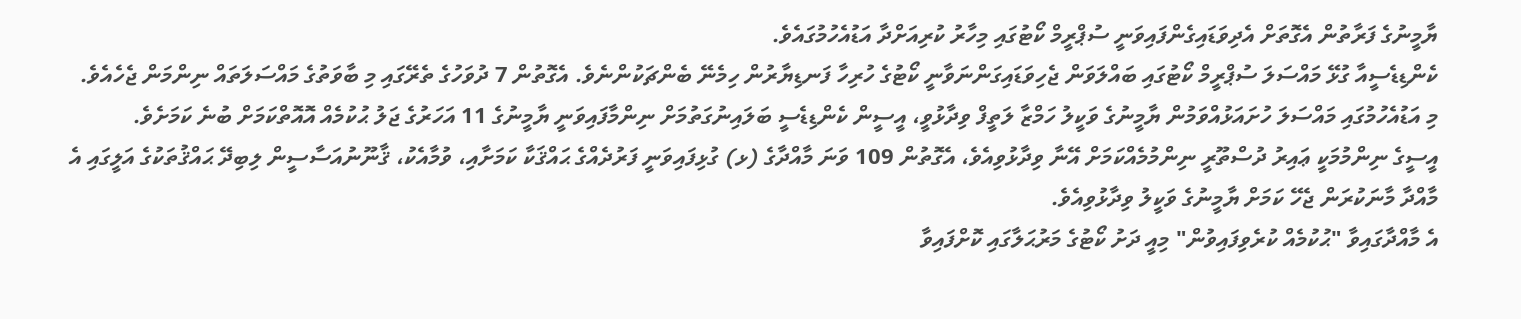ޔާމީނުގެ ފަރާތުން އެގޮތަށް އެދިވަޑައިގެންފައިވަނީ ސުޕްރީމް ކޯޓުގައި މިހާރު ކުރިއަށްދާ އަޑުއެހުމުގައެވެ.
ކެންޑިޑެސީއާ ގުޅޭ މައްސަލަ ސުޕްރީމް ކޯޓުގައި ބައްލަވަން ޖެހިވަޑައިގަންނަވާނީ ކޯޓުގެ ހުރިހާ ފަނޑިޔާރުން ހިމެނޭ ބެންޗަކުންނެވެ. އެގޮތުން 7 ދުވަހުގެ ތެރޭގައި މި ބާވަތުގެ މައްސަލަތައް ނިންމަން ޖެހެއެވެ.
މި އަޑުއެހުމުގައި މައްސަލަ ހުށައަޅުއްވަމުން ޔާމީނުގެ ވަކީލު ހަމްޒާ ލަތީފް ވިދާޅުވީ، އީސީން ކެންޑިޑެސީ ބަލައިނުގަތުމަށް ނިންމާފައިވަނީ ޔާމީނުގެ 11 އަހަރުގެ ޖަލު ޙުކުމެއް އޮއޮތްކަމަށް ބުނެ ކަމަށެވެ.
އީސީގެ ނިންމުމަކީ ޢައިރު ދުސްތޫރީ ނިންމުމެއްކަމަށް އޭނާ ވިދާޅުވިއެވެ، އެގޮތުން 109 ވަނަ މާއްދާގެ (ޅ) ގުޅިފައިވަނީ ފަރުދެއްގެ ޙައްޤަކާ ކަމަށާއި، ވުމާއެކު، ޤާނޫނުއަސާސީން ލިބިދޭ ޙައްޤުތަކުގެ އަލީގައި އެ މާއްދާ މާނަކުރަން ޖެހޭ ކަމަށް ޔާމީނުގެ ވަކީލު ވިދާޅުވިއެވެ.
އެ މާއްދާގައިވާ "ޙުކުމެއް ކުރެވިފައިވުން" މިއީ ދަށު ކޯޓުގެ މަރުޙަލާގައި ކޮށްފައިވާ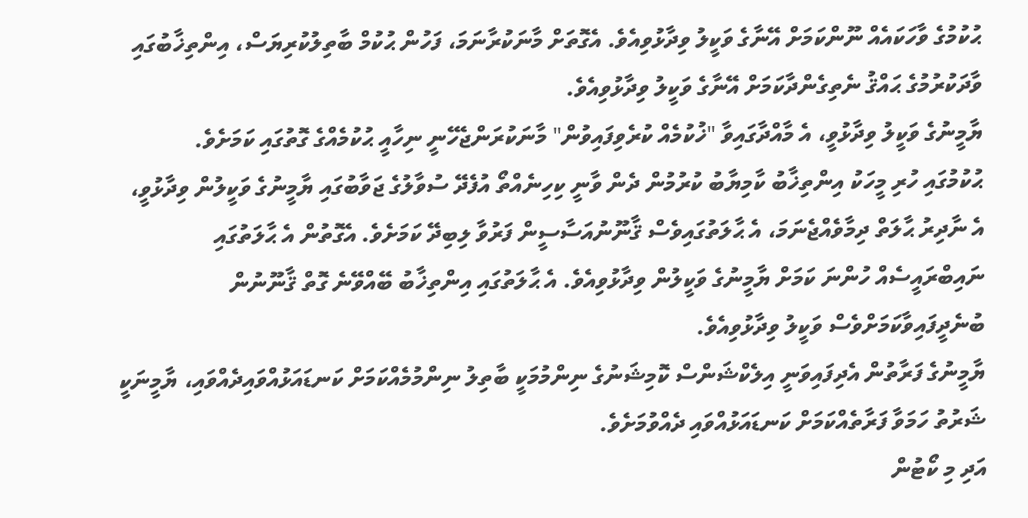ޙުކުމުގެ ވާހަކައެއް ނޫންކަމަށް އޭނާގެ ވަކީލު ވިދާޅުވިއެވެ. އެގޮތަށް މާނަކުރާނަމަ، ފަހުން ޙުކުމް ބާތިލުކުރިޔަސް، އިންތިޚާބުގައި ވާދަކުރުމުގެ ޙައްޤު ނެތިގެންދާކަމަށް އޭނާގެ ވަކީލު ވިދާޅުވިއެވެ.
ޔާމީނުގެ ވަކީލު ވިދާޅުވީ، އެ މާއްދާގައިވާ "ޚުކުމެއް ކުރެވިފައިވުން" މާނަކުރަންޖެހޭނީ ނިހާއީ ޙުކުމެއްގެ ގޮތުގައި ކަމަށެވެ.
ޙުކުމުގައި ހުރި މީހަކު އިންތިޚާބު ކާމިޔާބު ކުރުމުން ދެން ވާނީ ކިހިނެއްތޯ އުފެދޭ ސުވާލުގެ ޖަވާބުގައި ޔާމީނުގެ ވަކީލުން ވިދާޅުވީ، އެ ނާދިރު ޙާލަތް ދިމާވެއްޖެނަމަ، އެ ޙާލަތުގައިވެސް ޤާނޫނުއަސާސީން ފަރުވާ ލިބިދޭ ކަމަށެވެ. އެގޮތުން އެ ޙާލަތުގައި ނައިބްރައީސެއް ހުންނަ ކަމަށް ޔާމީނުގެ ވަކީލުން ވިދާޅުވިއެވެ. އެ ޙާލަތުގައި އިންތިޚާބު ބޭއްވޭނެ ގޮތް ޤާނޫނުން ބުނެދީފައިވާކަމަށްވެސް ވަކީލު ވިދާޅުވިއެވެ.
ޔާމީނުގެ ފަރާތުން އެދިފައިވަނީ އިލެކްޝަންސް ކޮމިޝަނުގެ ނިންމުމަކީ ބާތިލު ނިންމުމެއްކަމަށް ކަނޑައަޅުއްވައިދެއްވައި، ޔާމީނަކީ ޝަރުތު ހަމަވާ ފަރާތެއްކަމަށް ކަނޑައަޅުއްވައި ދެއްވުމަށެވެ.
އަދި މި ކޯޓުން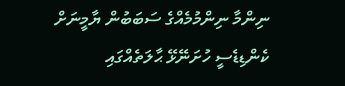ނިންމާ ނިންމުމެއްގެ ސަބަބުން ޔާމީނަށް ކެންޑިޑެސީ ހުށަނޭޅޭ ޙާލަތެއްގައި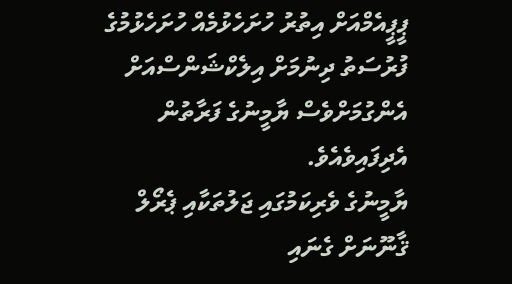ޕީޕީއެމްއަށް އިތުރު ހުށަހެޅުމެއް ހުށަހެޅުމުގެ ފުރުސަތު ދިނުމަށް އިލެކްޝަންސްއަށް އެންގުމަށްވެސް ޔާމީނުގެ ފަރާތުން އެދިފައިވެއެވެ.
ޔާމީނުގެ ވެރިކަމުގައި ޖަލުތަކާއި ޕެރޯލް ޤާނޫނަށް ގެނައި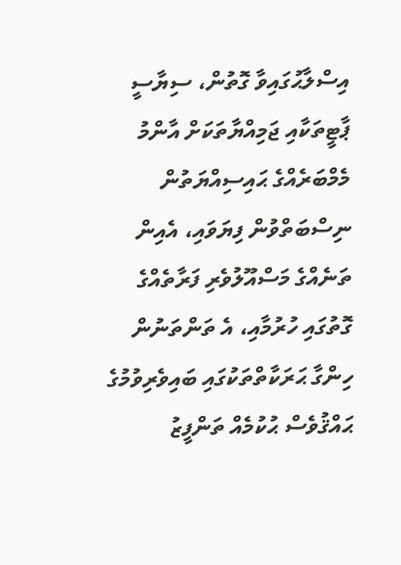އިސްލާޙުގައިވާ ގޮތުން، ސިޔާސީ ޕާޓީތަކާއި ޖަމިއްޔާތަކަށް އާންމު މެމްބަރެއްގެ ޙައިސިއްޔަތުން ނިސްބަތްވުން ފިޔަވައި، އެއިން ތަނެއްގެ މަސްއޫލުވެރި ފަރާތެއްގެ ގޮތުގައި ހުރުމާއި، އެ ތަންތަނުން ހިންގާ ޙަރަކާތްތަކުގައި ބައިވެރިވުމުގެ ޙައްޤުވެސް ޙުކުމެއް ތަންފީޒު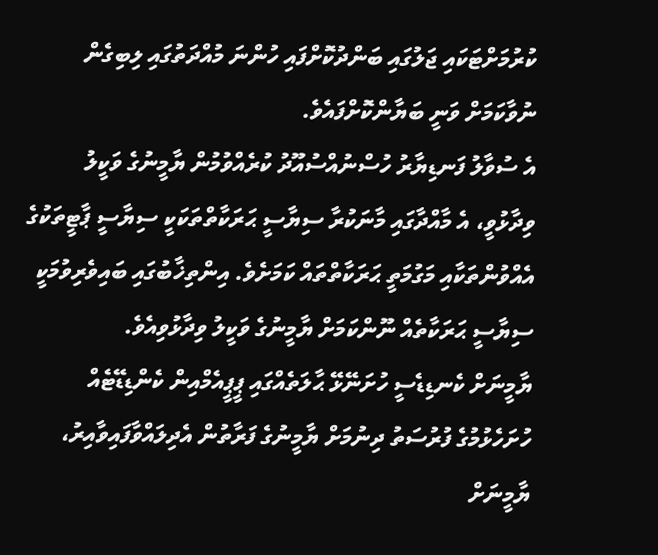ކުރުމަށްޓަކައި ޖަލުގައި ބަންދުކޮށްފައި ހުންނަ މުއްދަތުގައި ލިބިގެން ނުވާކަމަށް ވަނީ ބަޔާންކޮށްފައެވެ.
އެ ސުވާލު ފަނޑިޔާރު ހުސްނުއްސުއޫދު ކުރެއްވުމުން ޔާމީނުގެ ވަކީލު ވިދާޅުވީ، އެ މާއްދާގައި މާނަކުރާ ސިޔާސީ ޙަރަކާތްތަކަކީ ސިޔާސީ ޕާޓީތަކުގެ އެއްވުންތަކާއި މަގުމަތީ ޙަރަކާތްތައް ކަމަށެވެ. އިންތިޚާބުގައި ބައިވެރިވުމަކީ ސިޔާސީ ޙަރަކާތެއް ނޫންކަމަށް ޔާމީނުގެ ވަކީލު ވިދާޅުވިއެވެ.
ޔާމީނަށް ކެނޑިޑެސީ ހުށަނޭޅޭ ޙާލަތެއްގައި ޕީޕީއެމްއިން ކެންޑިޑޭޓެއް ހުށަހެޅުމުގެ ފުރުސަތު ދިނުމަށް ޔާމީނުގެ ފަރާތުން އެދިލައްވާފައިވާއިރު، ޔާމީނަށް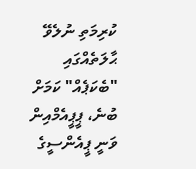ކުރިމަތި ނުލެވޭ ޙާލަތެއްގައި "ބެކަޕެއް" ކަމަށް ބުނެ، ޕީޕީއެމްއިން ވަނީ ޕީއެންސީގެ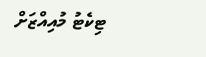ޓިކެޓު މުއިއްޒަށް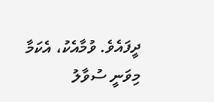ދީފައެވެ. ވުމާއެކު، އެކަމާ މިވަނީ ސުވާލު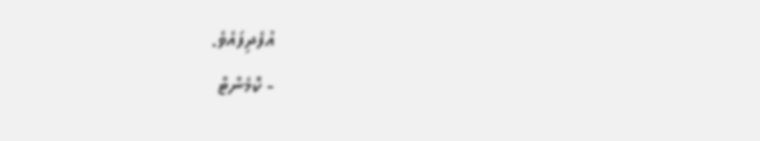އުފެދިފައެވެ.
- ކޮމެންޓް